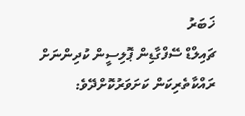ޚަބަރު
ޗައިލްޑް ސޭފްގާޑިން ޕޮލިސީން ކުދިންނަށް ރައްކާތެރިކަން ކަށަވަރުކޮށްދޭވެ: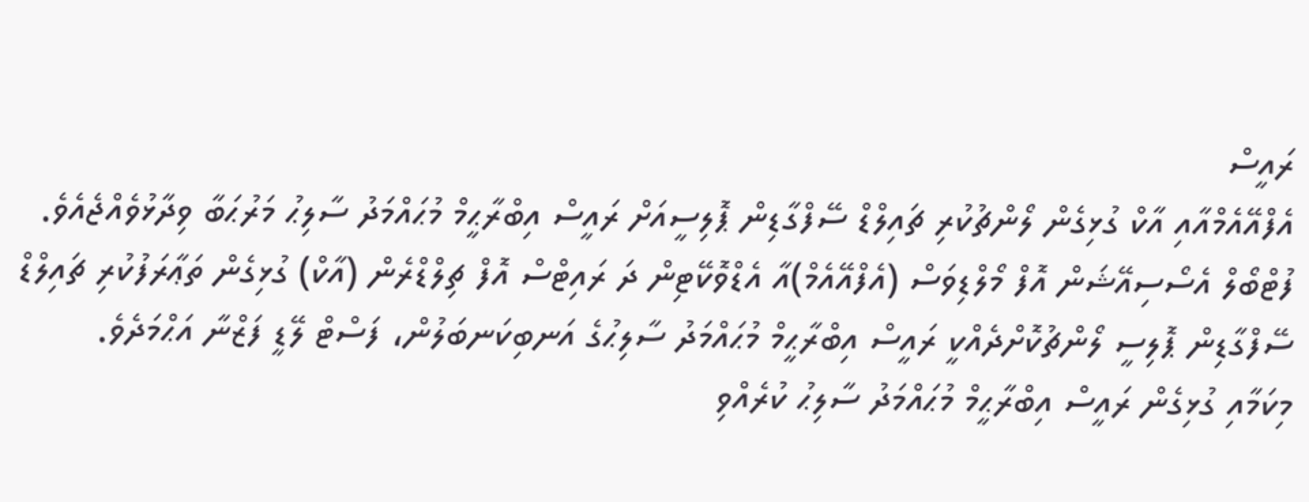ރައީސް
އެފްއޭއެމްއާއި އާކް ގުޅިގެން ލޯންޗުކުރި ޗައިލްޑް ސޭފްގާޑިން ޕޮލިސީއަށް ރައީސް އިބްރާޙީމް މުޙައްމަދު ސާލިޙު މަރުޙަބާ ވިދާޅުވެއްޖެއެވެ. ފުޓްބޯލް އެސޯސިއޭޝަން އޮފް މޯލްޑިވަސް (އެފްއޭއެމް)އާ އެޑްވޮކޭޓިން ދަ ރައިޓްސް އޮފް ޗިލްޑްރެން (އާކް) ގުޅިގެން ތަޢާރަފުކުރި ޗައިލްޑް ސޭފްގާޑިން ޕޮލިސީ ލޯންޗުކޮށްދެއްކީ ރައީސް އިބްރާޙީމް މުޙައްމަދު ސާލިޙުގެ އަނބިކަނބަލުން، ފަސްޓް ލޭޑީ ފަޒްނާ އަޙްމަދެވެ.
މިކަމާއި ގުޅިގެން ރައީސް އިބްރާޙީމް މުޙައްމަދު ސާލިޙު ކުރެއްވި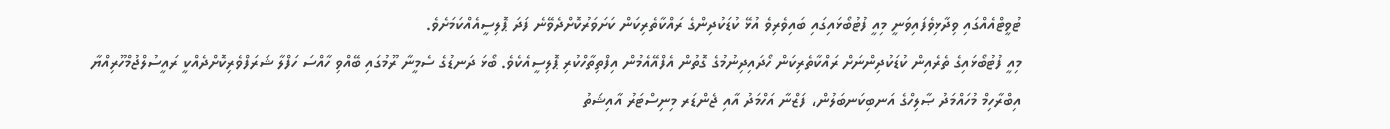ޓުވީޓްއެއްގައި ވިދާޅިވެފައިވަނީ މިއީ ފުޓުބޯޅައިގައި ބައިވެރިވެ އުޅޭ ކުޑަކުދިންގެ ރައްކާތެރިކަން ކަށަވަރުކޮށްދެވޭނެ ފަދަ ޕޮލިސީއެއްކަމަށެވެ.
މިއީ ފުޓުބޯޅައިގެ ތެރެއިން ކުޑަކުދިންނަށް ރައްކާތެރިކަން ހޯދައިދިނުމުގެ ގޮތުން އެފްއޭއެމުން އިފްތިތާހްކުރި ޕޮލިސީއެކެވެ. ބޯޅަ ދަނޑުގެ ސެމީނާ ރޫމުގައި ބޭއްވި ހާއްސަ ހަފްލާ ޝަރަފްވެރިކޮށްދެއްކީ ރައީސުލްޖުމްހޫރިއްޔާ އިބްރާހިމް މުހައްމަދު ޞާލިހްގެ އަނބިކަނބަލުން، ފަޒްނާ އަހްމަދު އާއި ޖެންޑަރ މިނިސްޓަރު އާއިޝަތު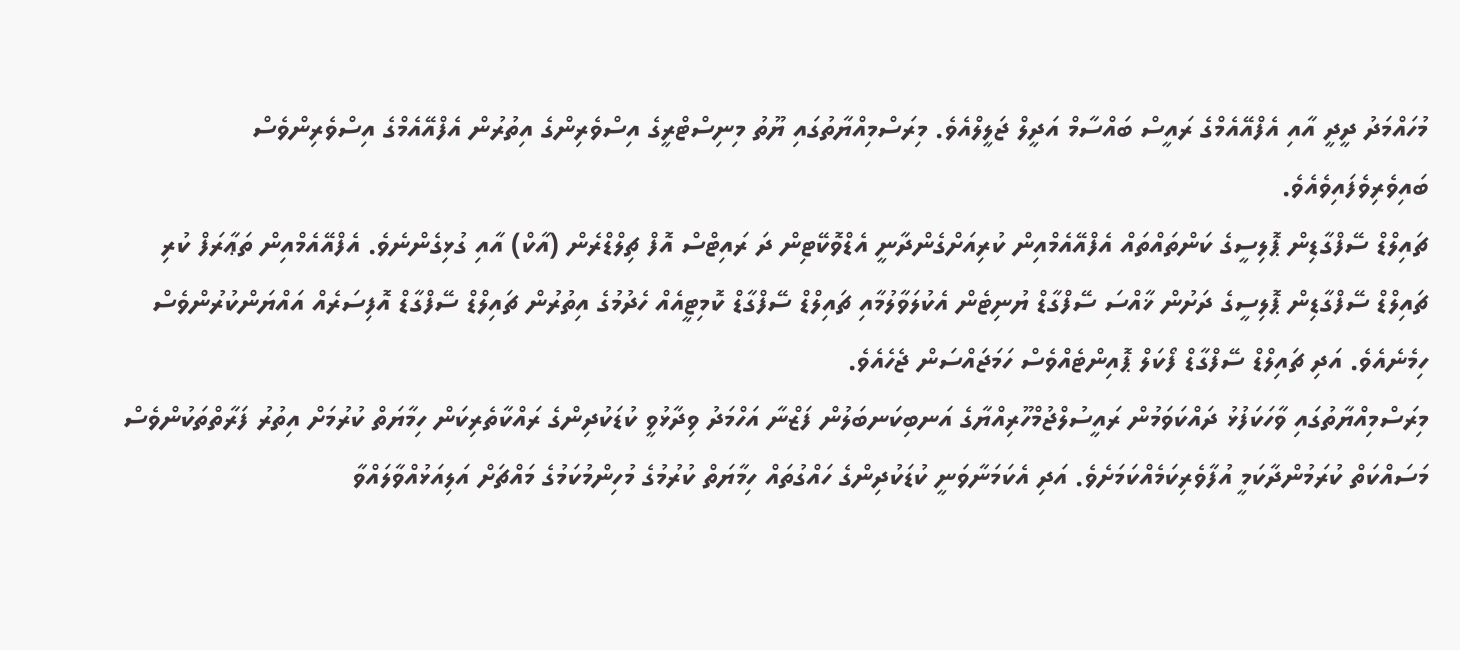މުހައްމަދު ދީދީ އާއި އެފްއޭއެމްގެ ރައީސް ބައްސާމް އަދީލް ޖަލީލްއެވެ. މިރަސްމިއްޔާތުގައި ޔޫތު މިނިސްޓްރީގެ އިސްވެރިންގެ އިތުރުން އެފްއޭއެމްގެ އިސްވެރިންވެސް ބައިވެރިވެފައިވެއެވެ.
ޗައިލްޑް ސޭފްގާޑިން ޕޮލިސީގެ ކަންތައްތައް އެފްއޭއެމްއިން ކުރިއަށްގެންދާނީ އެޑްވޮކޭޓިން ދަ ރައިޓްސް އޮފް ޗިލްޑްރެން (އާކް) އާއި ގުޅިގެންނެވެ. އެފްއޭއެމްއިން ތަޢާރަފް ކުރި ޗައިލްޑް ސޭފްގާޑިން ޕޮލިސީގެ ދަށުން ޚާއްސަ ސޭފްގާޑް ޔުނިޓެން އެކުލަވާލުމާއި ޗައިލްޑް ސޭފްގާޑް ކޮމިޓީއެއް ހެދުމުގެ އިތުރުން ޗައިލްޑް ސޭފްގާޑް އޮފިސަރެއް އައްޔަންކުރުންވެސް ހިމެނެއެވެ. އަދި ޗައިލްޑް ސޭފްގާޑް ފޯކަލް ޕޮއިންޓެއްވެސް ހަމަޖައްސަން ޖެހެއެވެ.
މިރަސްމިއްޔާތުގައި ވާހަކަފުޅު ދައްކަވަމުން ރައީސުލްޖުމްހޫރިއްޔާގެ އަނބިކަނބަލުން ފަޒްނާ އަހްމަދު ވިދާޅުވީ ކުޑަކުދިންގެ ރައްކާތެރިކަން ހިމާޔަތް ކުރުމަށް އިތުރު ފަރާތްތަކުންވެސް މަސައްކަތް ކުރަމުންދާކަމީ އުފާވެރިކަމެއްކަމަށެވެ. އަދި އެކަމަނާވަނީ ކުޑަކުދިންގެ ހައްގުތައް ހިމާޔަތް ކުރުމުގެ މުހިންމުކަމުގެ މައްޗަށް އަލިއަޅުއްވާލައްވާ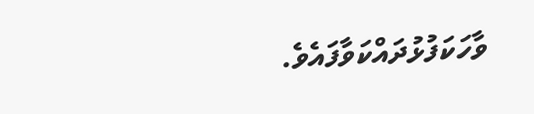ވާހަކަފުޅުދައްކަވާފައެވެ.